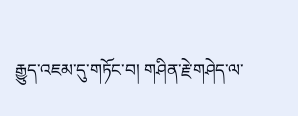རྒྱུད་འཇམ་དུ་གཏོང་བ། གཤིན་རྗེ་གཤེད་ལ་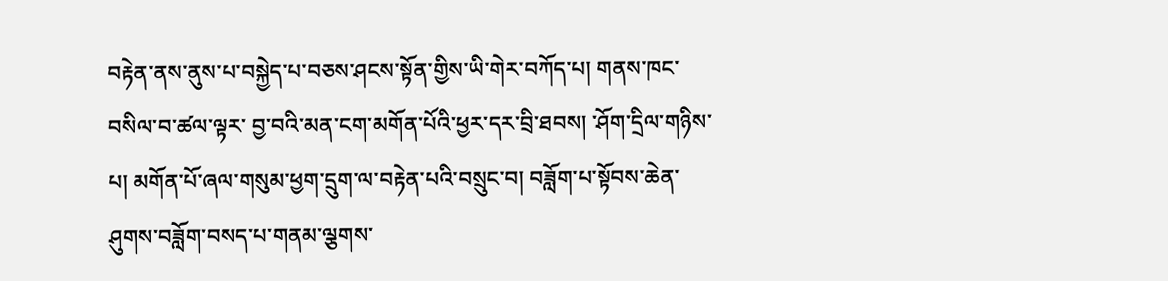བརྟེན་ནས་ནུས་པ་བསྐྱེད་པ་བཅས་ཤངས་སྟོན་གྱིས་ཡི་གེར་བཀོད་པ། གནས་ཁང་བསིལ་བ་ཚལ་ལྟར་ བྱ་བའི་མན་ངག་མགོན་པོའི་ཕྱར་དར་བྲི་ཐབས། ་ཤོག་དྲིལ་གཉིས་པ། མགོན་པོ་ཞལ་གསུམ་ཕྱག་དྲུག་ལ་བརྟེན་པའི་བསྲུང་བ། བཟློག་པ་སྟོབས་ཆེན་ཤུགས་བཟློག་བསད་པ་གནམ་ལྕགས་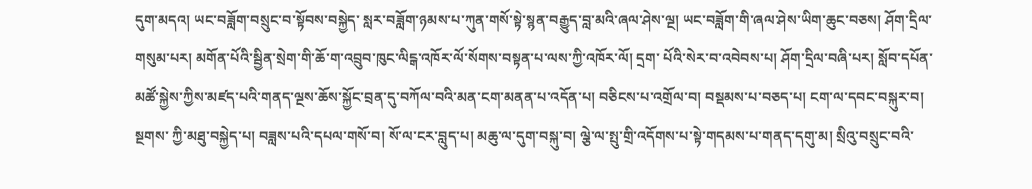དུག་མདའ། ཡང་བཟློག་བསྲུང་བ་སྟོབས་བསྐྱེད་ སླར་བཟློག་ཉམས་པ་ཀུན་གསོ་སྟེ་སྙན་བརྒྱུད་བླ་མའི་ཞལ་ཤེས་ལྔ། ཡང་བཟློག་གི་ཞལ་ཤེས་ཡིག་ཆུང་བཅས། ཤོག་དྲིལ་གསུམ་པར། མགོན་པོའི་སྦྱིན་སྲེག་གི་ཆོ་ག་འབྲུབ་ཁུང་ལིངྒ་འཁོར་ལོ་སོགས་བསྟན་པ་ལས་ཀྱི་འཁོར་ལོ། དྲག་ པོའི་སེར་བ་འབེབས་པ། ཤོག་དྲིལ་བཞི་པར། སློབ་དཔོན་མཚོ་སྐྱེས་ཀྱིས་མཛད་པའི་གནད་ལྔས་ཆོས་སྐྱོང་བྲན་དུ་བཀོལ་བའི་མན་ངག་མནན་པ་འདོན་པ། བཅིངས་པ་འགྲོལ་བ། བསྡམས་པ་བཅད་པ། ངག་ལ་དབང་བསྐུར་བ། སྔགས་ ཀྱི་མཐུ་བསྐྱེད་པ། བཟླས་པའི་དཔལ་གསོ་བ། སོ་ལ་ངར་བླུད་པ། མཆུ་ལ་དུག་བསྐུ་བ། ལྕེ་ལ་སྤུ་གྲི་འདོགས་པ་སྟེ་གདམས་པ་གནད་དགུ་མ། སྲིའུ་བསྲུང་བའི་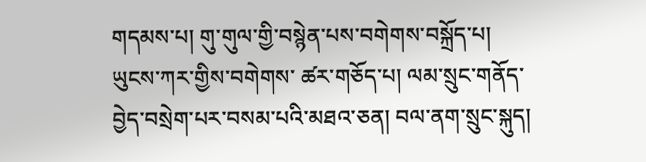གདམས་པ། གུ་གུལ་གྱི་བསྙེན་པས་བགེགས་བསྐྲོད་པ། ཡུངས་ཀར་གྱིས་བགེགས་ ཚར་གཅོད་པ། ལམ་སྲུང་གནོད་བྱེད་བསྲེག་པར་བསམ་པའི་མཐའ་ཅན། བལ་ནག་སྲུང་སྐུད།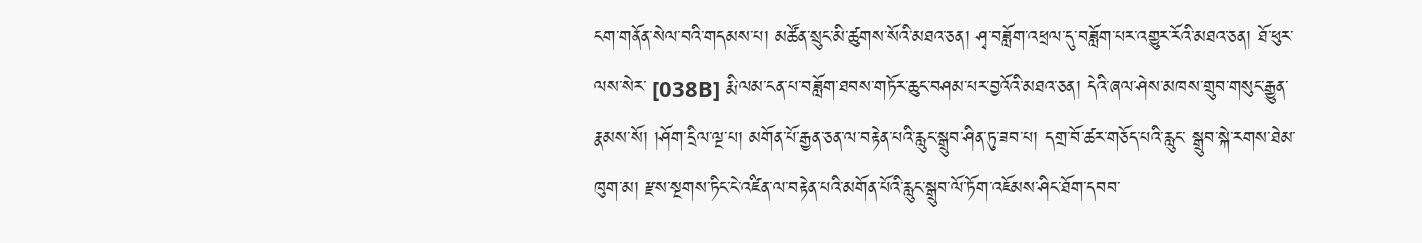ངག་གནོན་སེལ་བའི་གདམས་པ། མཚོན་སྲུང་མི་ཚུགས་སོའི་མཐའ་ཅན། ཤྭ་བཟློག་འཕྲལ་དུ་བཟློག་པར་འགྱུར་རོའི་མཐའ་ཅན། ཐོ་ཕུར་ལས་སེར་ [038B] རྨི་ལམ་ངན་པ་བཟློག་ཐབས་གཏོར་ཆུང་བཤམ་པར་བྱའོའི་མཐའ་ཅན། དེའི་ཞལ་ཤེས་མཁས་གྲུབ་གསུང་རྒྱུན་རྣམས་སོ། །ཤོག་དྲིལ་ལྔ་པ། མགོན་པོ་རྒྱན་ཅན་ལ་བརྟེན་པའི་རླུང་སྒྲུབ་ཤིན་ཏུ་ཟབ་པ། དགྲ་བོ་ཚར་གཅོད་པའི་རླུང་ སྒྲུབ་སྐེ་རགས་ཐེམ་ཁུག་མ། རྫས་སྔགས་ཏིང་ངེ་འཛིན་ལ་བརྟེན་པའི་མགོན་པོའི་རླུང་སྒྲུབ་ལོ་ཏོག་འཇོམས་ཤིང་ཐོག་དབབ་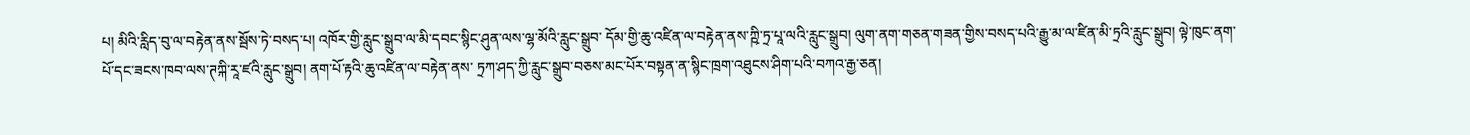པ། མིའི་རླིད་བུ་ལ་བརྟེན་ནས་སྦོས་ཏེ་བསད་པ། འཁོར་གྱི་རླུང་སྒྲུབ་ལ་མི་དབང་སྙིང་ཤུན་ལས་ལྷ་མོའི་རླུང་སྒྲུབ་ དོམ་གྱི་ཆུ་འཛིན་ལ་བརྟེན་ནས་ཀྵི་ཏྲ་པཱ་ལའི་རླུང་སྒྲུབ། ལུག་ནག་གཅན་གཟན་གྱིས་བསད་པའི་རྒྱུ་མ་ལ་ཛིན་མི་ཏྲའི་རླུང་སྒྲུབ། ལྟེ་ཁུང་ནག་པོ་དང་ཟངས་ཁབ་ལས་ཊཀྐི་རཱ་ཛའི་རླུང་སྒྲུབ། ནག་པོ་རྟའི་ཆུ་འཛིན་ལ་བརྟེན་ནས་ ཏྲཀ་ཤད་ཀྱི་རླུང་སྒྲུབ་བཅས་མང་པོར་བསྟན་ན་སྙིང་ཁྲག་འཐུངས་ཤིག་པའི་བཀའ་རྒྱ་ཅན།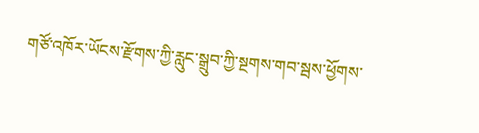གཙོ་འཁོར་ཡོངས་རྫོགས་ཀྱི་རླུང་སྒྲུབ་ཀྱི་སྔགས་གབ་སྦས་ཕྱོགས་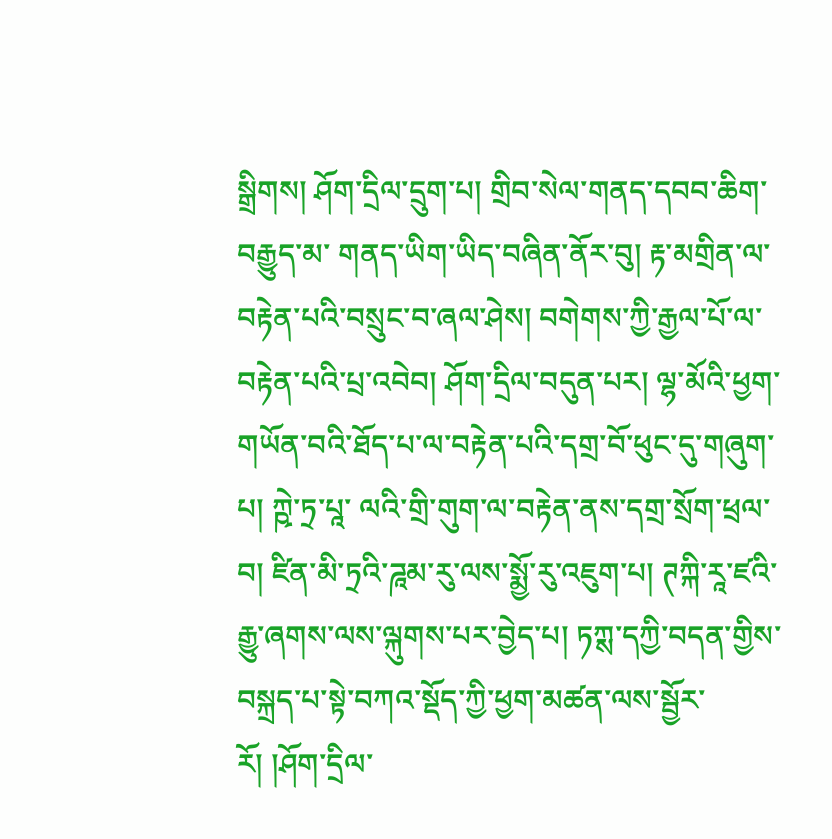སྒྲིགས། ཤོག་དྲིལ་དྲུག་པ། གྲིབ་སེལ་གནད་དབབ་ཆིག་བརྒྱུད་མ་ གནད་ཡིག་ཡིད་བཞིན་ནོར་བུ། རྟ་མགྲིན་ལ་བརྟེན་པའི་བསྲུང་བ་ཞལ་ཤེས། བགེགས་ཀྱི་རྒྱལ་པོ་ལ་བརྟེན་པའི་པྲ་འབེབ། ཤོག་དྲིལ་བདུན་པར། ལྷ་མོའི་ཕྱག་གཡོན་བའི་ཐོད་པ་ལ་བརྟེན་པའི་དགྲ་བོ་ཕུང་དུ་གཞུག་པ། ཀྵེ་ཏྲ་པཱ་ ལའི་གྲི་གུག་ལ་བརྟེན་ནས་དགྲ་སྲོག་ཕྲལ་བ། ཛིན་མི་ཏྲའི་ཌཱམ་རུ་ལས་སྨྱོ་རུ་འཇུག་པ། ཊཀྐི་རཱ་ཛའི་རྒྱུ་ཞགས་ལས་ལྐུགས་པར་བྱེད་པ། ཏཀྶ་དཀྱི་བདན་གྱིས་བསྐྲད་པ་སྟེ་བཀའ་སྡོད་ཀྱི་ཕྱག་མཚན་ལས་སྦྱོར་རོ། །ཤོག་དྲིལ་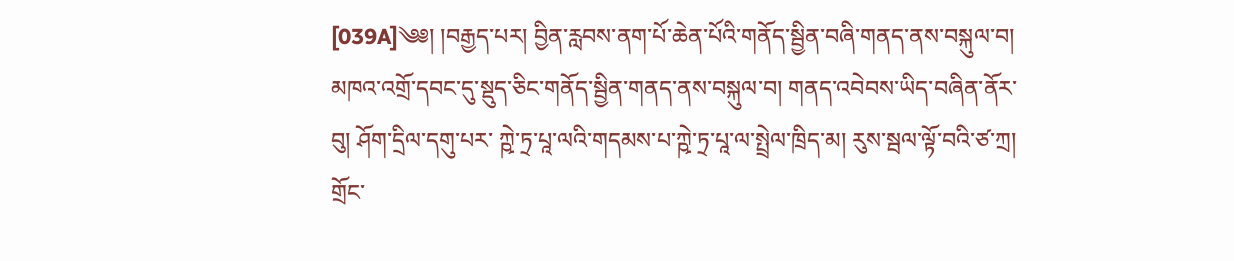[039A]༄༅། །བརྒྱད་པར། བྱིན་རླབས་ནག་པོ་ཆེན་པོའི་གནོད་སྦྱིན་བཞི་གནད་ནས་བསྐུལ་བ། མཁའ་འགྲོ་དབང་དུ་སྡུད་ཅིང་གནོད་སྦྱིན་གནད་ནས་བསྐུལ་བ། གནད་འབེབས་ཡིད་བཞིན་ནོར་བུ། ཤོག་དྲིལ་དགུ་པར་ ཀྵེ་ཏྲ་པཱ་ལའི་གདམས་པ་ཀྵེ་ཏྲ་པཱ་ལ་སྤྲེལ་ཁྲིད་མ། རུས་སྦལ་ལྟོ་བའི་ཙ་ཀྲ། གྲོང་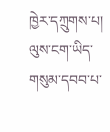ཁྱེར་དཀྲུགས་པ། ལུས་ངག་ཡིད་གསུམ་དབབ་པ་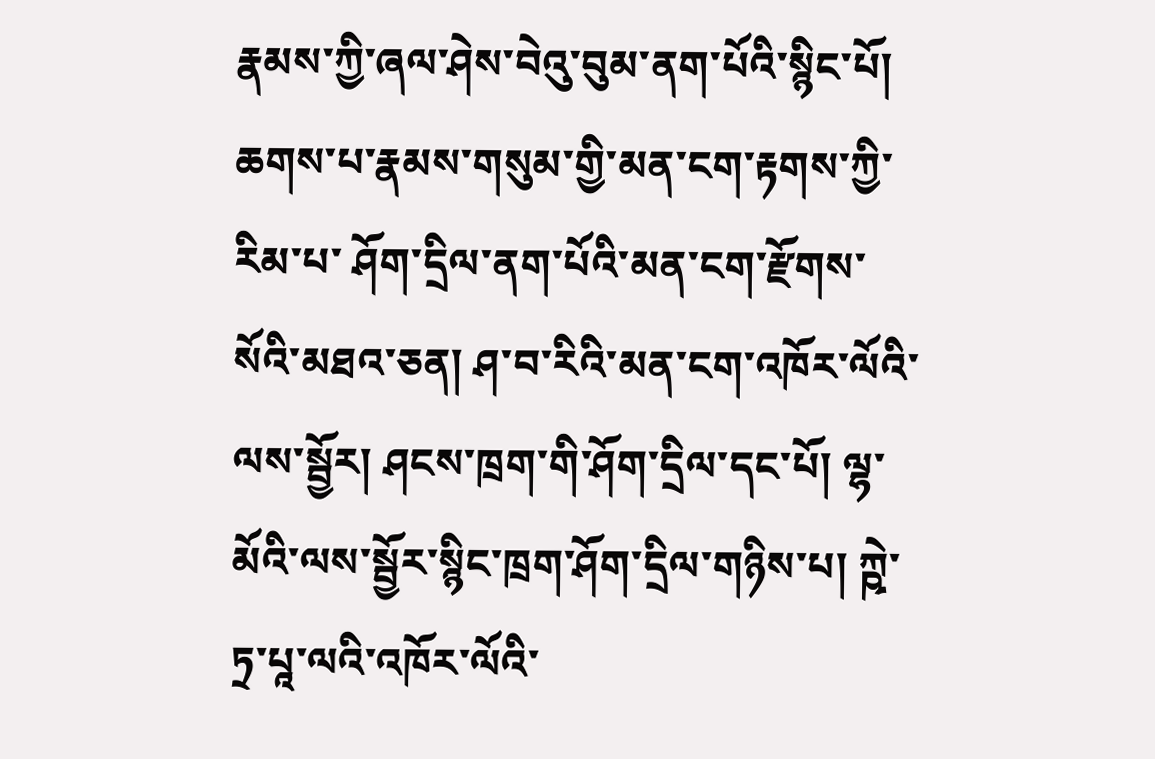རྣམས་ཀྱི་ཞལ་ཤེས་བེའུ་བུམ་ནག་པོའི་སྙིང་པོ། ཆགས་པ་རྣམས་གསུམ་གྱི་མན་ངག་རྟགས་ཀྱི་རིམ་པ་ ཤོག་དྲིལ་ནག་པོའི་མན་ངག་རྫོགས་སོའི་མཐའ་ཅན། ཤ་བ་རིའི་མན་ངག་འཁོར་ལོའི་ལས་སྦྱོར། ཤངས་ཁྲག་གི་ཤོག་དྲིལ་དང་པོ། ལྷ་མོའི་ལས་སྦྱོར་སྙིང་ཁྲག་ཤོག་དྲིལ་གཉིས་པ། ཀྵེ་ཏྲ་པཱ་ལའི་འཁོར་ལོའི་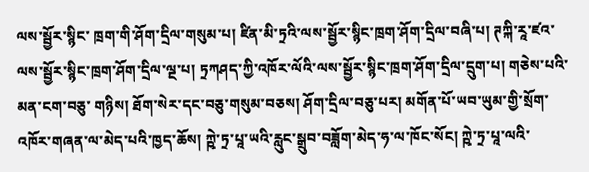ལས་སྦྱོར་སྙིང་ ཁྲག་གི་ཤོག་དྲིལ་གསུམ་པ། ཛིན་མི་ཏྲའི་ལས་སྦྱོར་སྙིང་ཁྲག་ཤོག་དྲིལ་བཞི་པ། ཊཀྐི་རཱ་ཛའ་ལས་སྦྱོར་སྙིང་ཁྲག་ཤོག་དྲིལ་ལྔ་པ། ཏྲཀཤད་ཀྱི་འཁོར་ལོའི་ལས་སྦྱོར་སྙིང་ཁྲག་ཤོག་དྲིལ་དྲུག་པ། གཅེས་པའི་མན་ངག་བཅུ་ གཉིས། ཐོག་སེར་དང་བཅུ་གསུམ་བཅས། ཤོག་དྲིལ་བཅུ་པར། མགོན་པོ་ཡབ་ཡུམ་གྱི་སྲོག་འཁོར་གཞན་ལ་མེད་པའི་ཁྱད་ཆོས། ཀྵེ་ཏྲ་པཱ་ཡའི་རླུང་སྒྲུབ་བཟློག་མེད་ཧ་ལ་ཁོང་སོང། ཀྵེ་ཏྲ་པཱ་ལའི་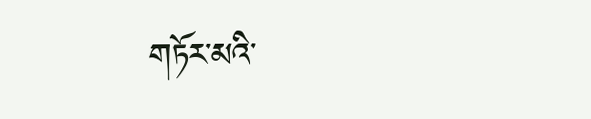གཏོར་མའི་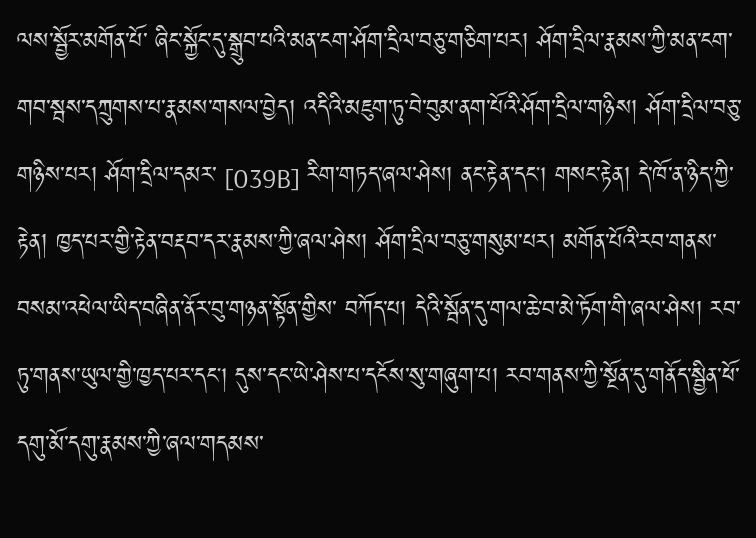ལས་སྦྱོར་མགོན་པོ་ ཞིང་སྐྱོང་དུ་སྒྲུབ་པའི་མན་ངག་ཤོག་དྲིལ་བཅུ་གཅིག་པར། ཤོག་དྲིལ་རྣམས་ཀྱི་མན་ངག་གབ་སྦས་དཀྲུགས་པ་རྣམས་གསལ་བྱེད། འདིའི་མཇུག་ཏུ་བེ་བུམ་ནག་པོའི་ཤོག་དྲིལ་གཉིས། ཤོག་དྲིལ་བཅུ་གཉིས་པར། ཤོག་དྲིལ་དམར་ [039B] རིག་གཏད་ཞལ་ཤེས། ནང་རྟེན་དང། གསང་རྟེན། དེ་ཁོ་ན་ཉིད་ཀྱི་རྟེན། ཁྱད་པར་གྱི་རྟེན་བརྡབ་དར་རྣམས་ཀྱི་ཞལ་ཤེས། ཤོག་དྲིལ་བཅུ་གསུམ་པར། མགོན་པོའི་རབ་གནས་བསམ་འཕེལ་ཡིད་བཞིན་ནོར་བུ་གཉན་སྟོན་གྱིས་ བཀོད་པ། དེའི་སྦོན་དུ་གལ་ཆེ་བ་མེ་ཏོག་གི་ཞལ་ཤེས། རབ་ཏུ་གནས་ཡུལ་གྱི་ཁྱད་པར་དང། དུས་དང་ཡེ་ཤེས་པ་དངོས་སུ་གཞུག་པ། རབ་གནས་ཀྱི་སྔོན་དུ་གནོད་སྦྱིན་ཕོ་དགུ་མོ་དགུ་རྣམས་ཀྱི་ཞལ་གདམས་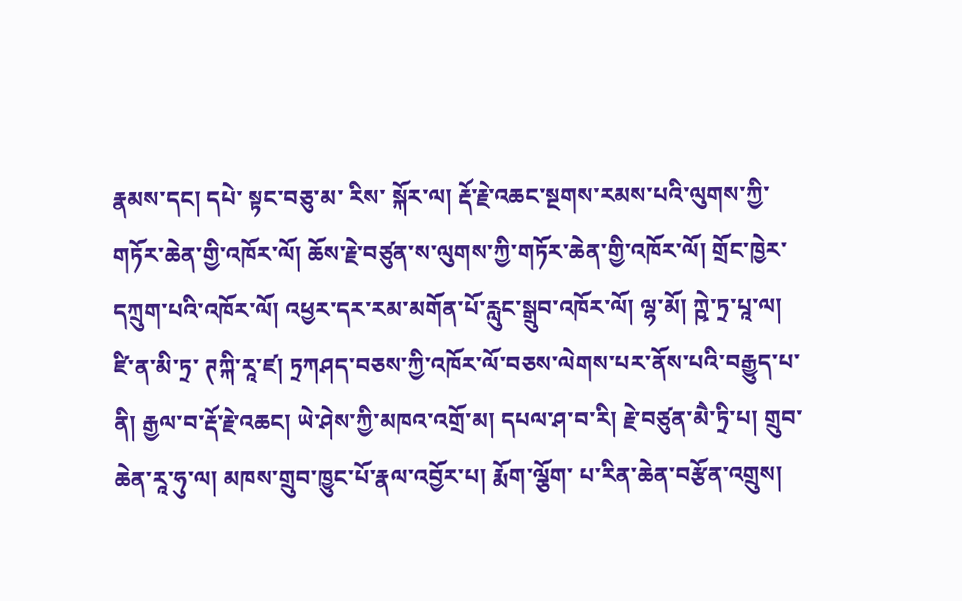རྣམས་དང། དཔེ་ སྟང་བཅུ་མ་ རིས་ སྐོར་ལ། རྡོ་རྗེ་འཆང་སྔགས་རམས་པའི་ལུགས་ཀྱི་གཏོར་ཆེན་གྱི་འཁོར་ལོ། ཆོས་རྗེ་བཙུན་ས་ལུགས་ཀྱི་གཏོར་ཆེན་གྱི་འཁོར་ལོ། གྲོང་ཁྱེར་དཀྲུག་པའི་འཁོར་ལོ། འཕྱར་དར་རམ་མགོན་པོ་རླུང་སྒྲུབ་འཁོར་ལོ། ལྷ་མོ། ཀྵེ་ཏྲ་པཱ་ལ། ཛི་ན་མི་ཏྲ་ ཊཀྐི་རཱ་ཛ། ཏྲཀཤད་བཅས་ཀྱི་འཁོར་ལོ་བཅས་ལེགས་པར་ནོས་པའི་བརྒྱུད་པ་ནི། རྒྱལ་བ་རྡོ་རྗེ་འཆང། ཡེ་ཤེས་ཀྱི་མཁའ་འགྲོ་མ། དཔལ་ཤ་བ་རི། རྗེ་བཙུན་མཻ་ཏྲི་པ། གྲུབ་ཆེན་རཱ་ཧུ་ལ། མཁས་གྲུབ་ཁྱུང་པོ་རྣལ་འབྱོར་པ། རྨོག་ལྕོག་ པ་རིན་ཆེན་བརྩོན་འགྲུས།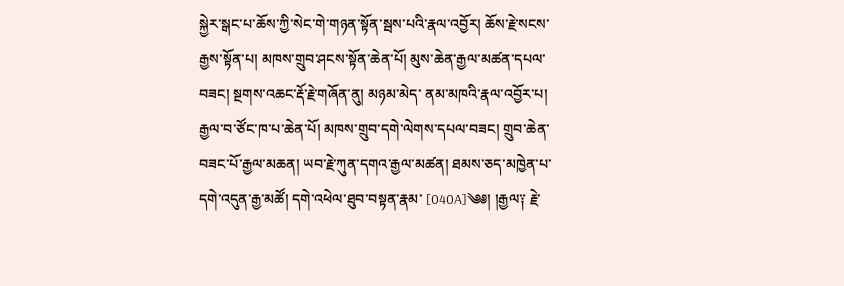སྐྱེར་སྒང་པ་ཆོས་ཀྱི་སེང་གེ་གཉན་སྟོན་སྦས་པའི་རྣལ་འབྱོར། ཆོས་རྗེ་སངས་རྒྱས་སྟོན་པ། མཁས་གྲུབ་ཤངས་སྟོན་ཆེན་པོ། མུས་ཆེན་རྒྱལ་མཚན་དཔལ་བཟང། སྔགས་འཆང་རྡོ་རྗེ་གཞོན་ནུ། མཉམ་མེད་ ནམ་མཁའི་རྣལ་འབྱོར་པ། རྒྱལ་བ་ཙོང་ཁ་པ་ཆེན་པོ། མཁས་གྲུབ་དགེ་ལེགས་དཔལ་བཟང། གྲུབ་ཆེན་བཟང་པོ་རྒྱལ་མཆན། ཡབ་རྗེ་ཀུན་དགའ་རྒྱལ་མཚན། ཐམས་ཅད་མཁྱེན་པ་དགེ་འདུན་རྒྱ་མཚོ། དགེ་འཕེལ་ཐུབ་བསྟན་རྣམ་ [040A]༄༅། །རྒྱལ༑ རྗེ་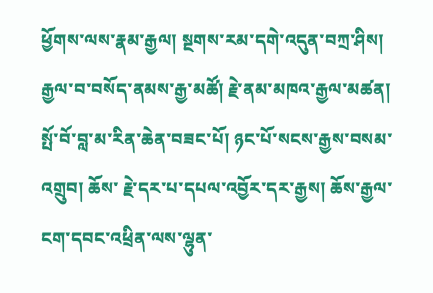ཕྱོགས་ལས་རྣམ་རྒྱལ། སྔགས་རམ་དགེ་འདུན་བཀྲ་ཤིས། རྒྱལ་བ་བསོད་ནམས་རྒྱ་མཚོ། རྗེ་ནམ་མཁའ་རྒྱལ་མཚན། སྤོ་བོ་བླ་མ་རིན་ཆེན་བཟང་པོ། ཉང་པོ་སངས་རྒྱས་བསམ་འགྲུབ། ཆོས་ རྗེ་དར་པ་དཔལ་འབྱོར་དར་རྒྱས། ཆོས་རྒྱལ་ངག་དབང་འཕྲིན་ལས་ལྷུན་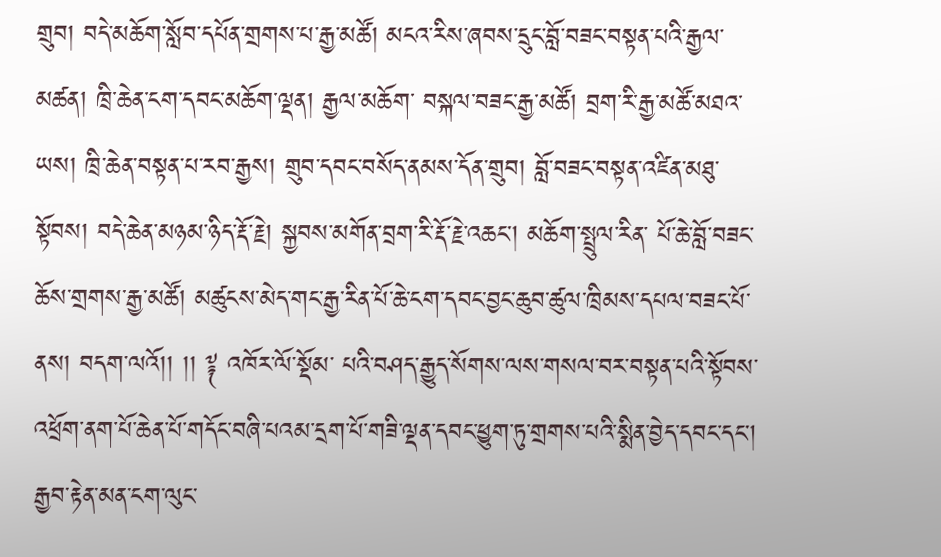གྲུབ། བདེ་མཆོག་སློབ་དཔོན་གྲགས་པ་རྒྱ་མཚོ། མངའ་རིས་ཞབས་དྲུང་བློ་བཟང་བསྟན་པའི་རྒྱལ་མཚན། ཁྲི་ཆེན་ངག་དབང་མཆོག་ལྡན། རྒྱལ་མཆོག་ བསྐལ་བཟང་རྒྱ་མཚོ། བྲག་རི་རྒྱ་མཚོ་མཐའ་ཡས། ཁྲི་ཆེན་བསྟན་པ་རབ་རྒྱས། གྲུབ་དབང་བསོད་ནམས་དོན་གྲུབ། བློ་བཟང་བསྟན་འཛིན་མཐུ་སྟོབས། བདེ་ཆེན་མཉམ་ཉིད་རྡོ་རྗེ། སྐྱབས་མགོན་བྲག་རི་རྡོ་རྗེ་འཆང། མཆོག་སྤྲུལ་རིན་ པོ་ཆེ་བློ་བཟང་ཆོས་གྲགས་རྒྱ་མཚོ། མཚུངས་མེད་གང་རྒྱ་རིན་པོ་ཆེ་ངག་དབང་བྱང་ཆུབ་ཚུལ་ཁྲིམས་དཔལ་བཟང་པོ་ནས། བདག་ལའོ།། །། ༈ འཁོར་ལོ་སྡོམ་ པའི་བཤད་རྒྱུད་སོགས་ལས་གསལ་བར་བསྟན་པའི་སྟོབས་འཕྲོག་ནག་པོ་ཆེན་པོ་གདོང་བཞི་པའམ་དྲག་པོ་གཟི་ལྡན་དབང་ཕྱུག་ཏུ་གྲགས་པའི་སྨིན་བྱེད་དབང་དང། རྒྱབ་རྟེན་མན་ངག་ལུང་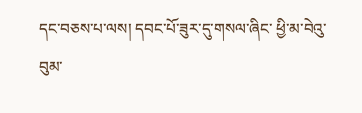དང་བཅས་པ་ལས། དབང་པོ་ཟུར་དུ་གསལ་ཞིང་ ཕྱི་མ་བེའུ་བུམ་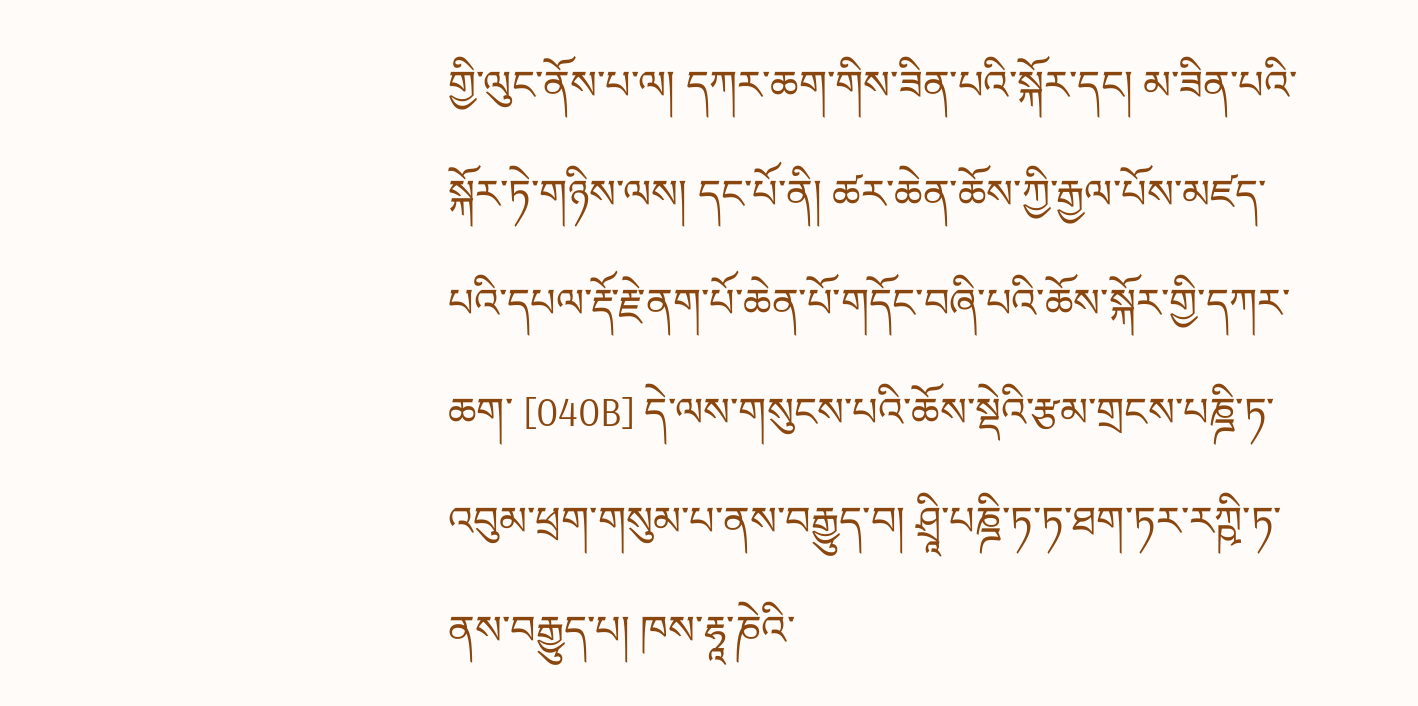གྱི་ལུང་ནོས་པ་ལ། དཀར་ཆག་གིས་ཟིན་པའི་སྐོར་དང། མ་ཟིན་པའི་སྐོར་ཏེ་གཉིས་ལས། དང་པོ་ནི། ཚར་ཆེན་ཆོས་ཀྱི་རྒྱལ་པོས་མཛད་པའི་དཔལ་རྡོ་རྗེ་ནག་པོ་ཆེན་པོ་གདོང་བཞི་པའི་ཆོས་སྐོར་གྱི་དཀར་ཆག་ [040B] དེ་ལས་གསུངས་པའི་ཆོས་སྡེའི་རྩམ་གྲངས་པཎྜི་ཏ་འབུམ་ཕྲག་གསུམ་པ་ནས་བརྒྱུད་བ། ཤྲཱི་པཎྜི་ཏ་ཏ་ཐག་ཏར་རཀྵི་ཏ་ནས་བརྒྱུད་པ། ཁས་རྷཱ་ཎེའི་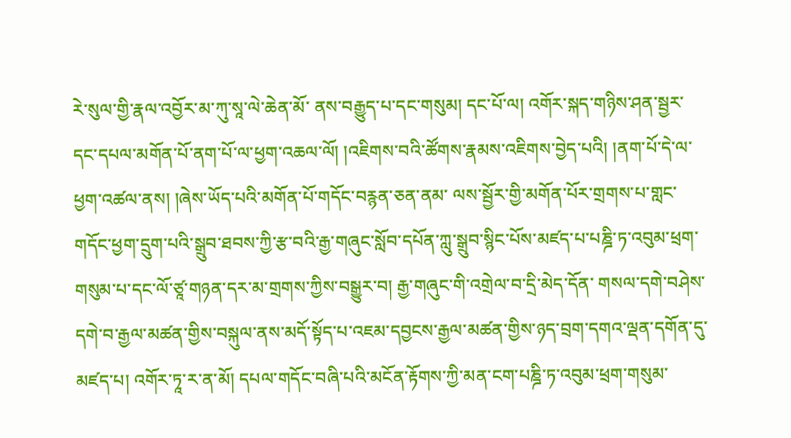རེ་སུལ་གྱི་རྣལ་འབྱོར་མ་ཀུ་སཱ་ལེ་ཆེན་མོ་ ནས་བརྒྱུད་པ་དང་གསུམ། དང་པོ་ལ། འགོར་སྐད་གཉིས་ཤན་སྦྱར་དང་དཔལ་མགོན་པོ་ནག་པོ་ལ་ཕྱག་འཆལ་ལོ། །འཇིགས་བའི་ཚོགས་རྣམས་འཇིགས་བྱེད་པའི། །ནག་པོ་དེ་ལ་ཕྱག་འཚལ་ནས། །ཞེས་ཡོད་པའི་མགོན་པོ་གདོང་བརྙན་ཅན་ནམ་ ལས་སྦྱོར་གྱི་མགོན་པོར་གྲགས་པ་གླང་གདོང་ཕྱག་དྲུག་པའི་སྒྲུབ་ཐབས་ཀྱི་རྩ་བའི་རྒྱ་གཞུང་སློབ་དཔོན་ཀླུ་སྒྲུབ་སྙིང་པོས་མཛད་པ་པཎྜི་ཏ་འབུམ་ཕྲག་གསུམ་པ་དང་ལོ་ཙཱ་གཉན་དར་མ་གྲགས་ཀྱིས་བསྒྱུར་བ། རྒྱ་གཞུང་གི་འགྲེལ་བ་དྲི་མེད་དོན་ གསལ་དགེ་བཤེས་དགེ་བ་རྒྱལ་མཚན་གྱིས་བསྐུལ་ནས་མདོ་སྟོད་པ་འཇམ་དབྱངས་རྒྱལ་མཚན་གྱིས་ཉད་བྲག་དགའ་ལྡན་དགོན་དུ་མཛད་པ། འགོར་ཏཱ་ར་ན་མོ། དཔལ་གདོང་བཞི་པའི་མངོན་རྟོགས་ཀྱི་མན་ངག་པཎྜི་ཏ་འབུམ་ཕྲག་གསུམ་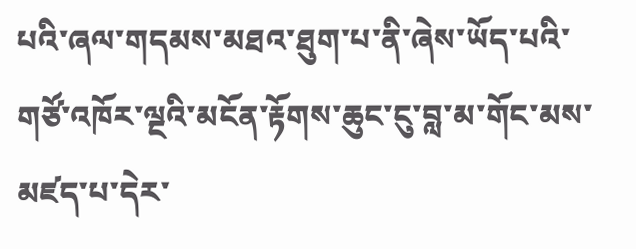པའི་ཞལ་གདམས་མཐའ་ཐུག་པ་ནི་ཞེས་ཡོད་པའི་གཙོ་འཁོར་ལྔའི་མངོན་རྟོགས་ཆུང་ངུ་བླ་མ་གོང་མས་མཛད་པ་དེར་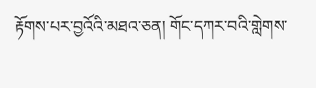རྟོགས་པར་བྱའོའི་མཐའ་ཅན། གོང་དཀར་བའི་གླེགས་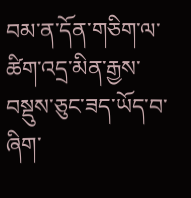བམ་ན་དོན་གཅིག་ལ་ཚིག་འདྲ་མིན་རྒྱས་བསྡུས་ཅུང་ཟད་ཡོད་བ་ཞིག་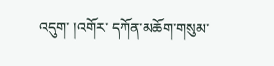འདུག་ །འགོར་ དཀོན་མཆོག་གསུམ་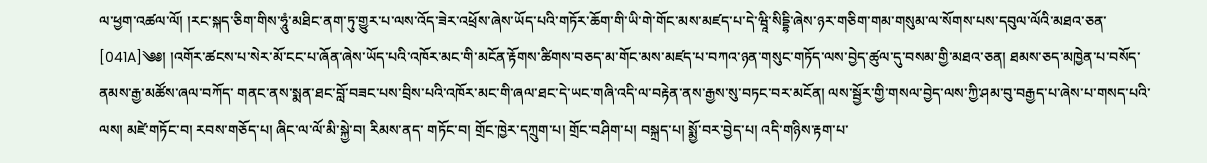ལ་ཕྱག་འཚལ་ལོ། །རང་སྐད་ཅིག་གིས་ཧཱུཾ་མཐིང་ནག་ཏུ་གྱུར་པ་ལས་འོད་ཟེར་འཕྲོས་ཞེས་ཡོད་པའི་གཏོར་ཆོག་གི་ཡི་གེ་གོང་མས་མཛད་པ་དེ་ཝཱི་སིདྡྷི་ཞེས་ཉར་གཅིག་གམ་གསུམ་ལ་སོགས་པས་དབུལ་ལོའི་མཐའ་ཅན་ [041A]༄༅། །འགོར་ཚངས་པ་སེར་མོ་ངང་པ་ཞོན་ཞེས་ཡོད་པའི་འཁོར་མང་གི་མངོན་རྟོགས་ཚིགས་བཅད་མ་གོང་མས་མཛད་པ་བཀའ་ཉན་གསུང་གཏོད་ལས་བྱེད་ཚུལ་དུ་བསམ་གྱི་མཐའ་ཅན། ཐམས་ཅད་མཁྱེན་པ་བསོད་ནམས་རྒྱ་མཚོས་ཞལ་བཀོད་ གནང་ནས་སྨན་ཐང་བློ་བཟང་པས་བྲིས་པའི་འཁོར་མང་གི་ཞལ་ཐང་དེ་ཡང་གཞི་འདི་ལ་བརྟེན་ནས་རྒྱས་སུ་བཏང་བར་མངོན། ལས་སྦྱོར་གྱི་གསལ་བྱེད་ལས་ཀྱི་ཤམ་བུ་བརྒྱད་པ་ཞེས་པ་གསད་པའི་ལས། མཛེ་གཏོང་བ། རབས་གཅོད་པ། ཞིང་ལ་ལོ་མི་སྐྱེ་བ། རིམས་ནད་ གཏོང་བ། གྲོང་ཁྱེར་དཀྲུག་པ། གྲོང་བཤིག་པ། བསྐྲད་པ། སྨྱོ་བར་བྱེད་པ། འདི་གཉིས་རྟག་པ་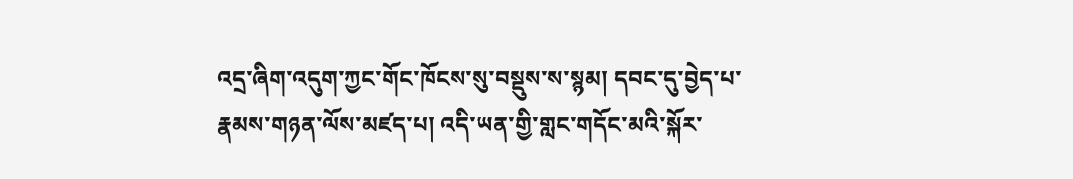འདྲ་ཞིག་འདུག་ཀྱང་གོང་ཁོངས་སུ་བསྡུས་ས་སྙམ། དབང་དུ་བྱེད་པ་རྣམས་གཉན་ལོས་མཛད་པ། འདི་ཡན་གྱི་གླང་གདོང་མའི་སྐོར་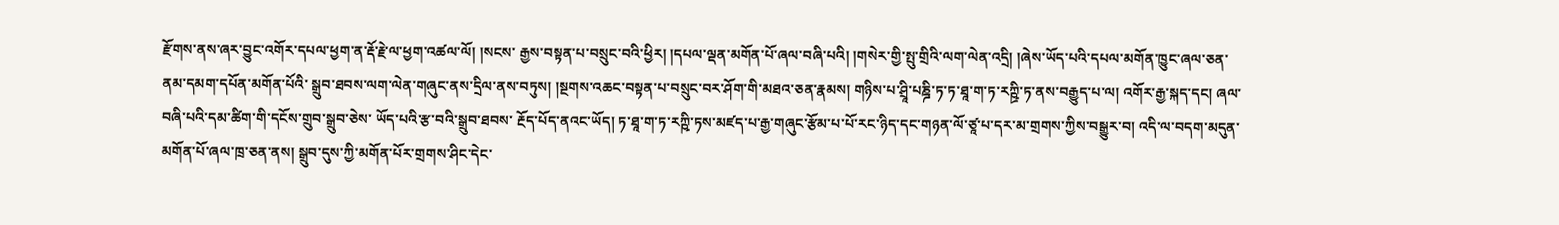རྫོགས་ནས་ཞར་བྱུང་འགོར་དཔལ་ཕྱག་ན་རྡོ་རྗེ་ལ་ཕྱག་འཚལ་ལོ། །སངས་ རྒྱས་བསྟན་པ་བསྲུང་བའི་ཕྱིར། །དཔལ་ལྡན་མགོན་པོ་ཞལ་བཞི་པའི། །གསེར་གྱི་སྤུ་གྲིའི་ལག་ལེན་འདྲི། །ཞེས་ཡོད་པའི་དཔལ་མགོན་ཁྱུང་ཞལ་ཅན་ནམ་དམག་དཔོན་མགོན་པོའི་ སྒྲུབ་ཐབས་ལག་ལེན་གཞུང་ནས་དྲིལ་ནས་བཏུས། །སྔགས་འཆང་བསྟན་པ་བསྲུང་བར་ཤོག་གི་མཐའ་ཅན་རྣམས། གཉིས་པ་ཤྲཱི་པཎྜི་ཏ་ཏ་ཐཱ་ག་ཏ་རཀྵྲི་ཏ་ནས་བརྒྱུད་པ་ལ། འགོར་རྒྱ་སྐད་དང། ཞལ་བཞི་པའི་དམ་ཚིག་གི་དངོས་གྲུབ་སྒྲུབ་ཅེས་ ཡོད་པའི་རྩ་བའི་སྒྲུབ་ཐབས་ རྔོད་པོད་ནའང་ཡོད། ཏ་ཐཱ་ག་ཏ་རཀྵི་ཏས་མཛད་པ་རྒྱ་གཞུང་རྩོམ་པ་པོ་རང་ཉིད་དང་གཉན་ལོ་ཙཱ་པ་དར་མ་གྲགས་ཀྱིས་བསྒྱུར་བ། འདི་ལ་བདག་མདུན་མགོན་པོ་ཞལ་ཁྲ་ཅན་ནས། སྒྲུབ་དུས་ཀྱི་མགོན་པོར་གྲགས་ཤིང་དེང་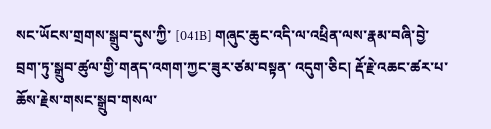སང་ཡོངས་གྲགས་སྒྲུབ་དུས་ཀྱི་ [041B] གཞུང་ཆུང་འདི་ལ་འཕྲིན་ལས་རྣམ་བཞི་བྱེ་བྲག་ཏུ་སྒྲུབ་ཚུལ་གྱི་གནད་འགག་ཀྱང་ཟུར་ཙམ་བསྟན་ འདུག་ཅིང། རྡོ་རྗེ་འཆང་ཚར་པ་ཆོས་རྗེས་གསང་སྒྲུབ་གསལ་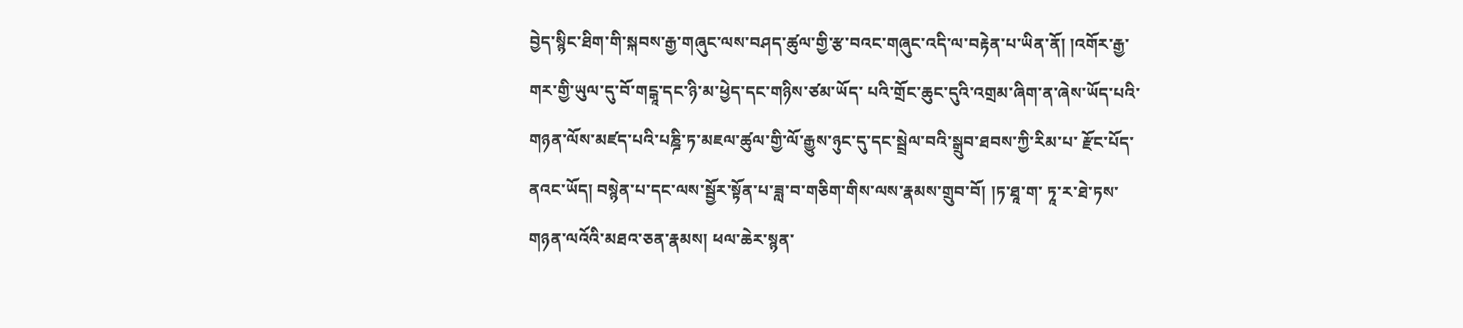བྱེད་སྙིང་ཐིག་གི་སྐབས་རྒྱ་གཞུང་ལས་བཤད་ཚུལ་གྱི་རྩ་བའང་གཞུང་འདི་ལ་བརྟེན་པ་ཡིན་ནོ། །འགོར་རྒྱ་གར་གྱི་ཡུལ་དུ་བོ་གངྒཱ་དང་ཉི་མ་ཕྱེད་དང་གཉིས་ཙམ་ཡོད་ པའི་གྲོང་ཆུང་དུའི་འགྲམ་ཞིག་ན་ཞེས་ཡོད་པའི་གཉན་ལོས་མཛད་པའི་པཎྜི་ཏ་མཇལ་ཚུལ་གྱི་ལོ་རྒྱུས་ཉུང་དུ་དང་སྦྲེལ་བའི་སྒྲུབ་ཐབས་ཀྱི་རིམ་པ་ རྫོང་པོད་ནའང་ཡོད། བསྙེན་པ་དང་ལས་སྦྱོར་སྟོན་པ་ཟླ་བ་གཅིག་གིས་ལས་རྣམས་གྲུབ་བོ། །ཏ་ཐཱ་ག་ ཏཱ་ར་ཐེ་ཏས་གཉན་ལའོའི་མཐའ་ཅན་རྣམས། ཕལ་ཆེར་སྙན་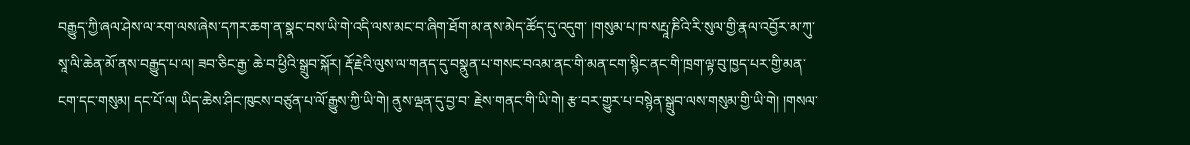བརྒྱུད་ཀྱི་ཞལ་ཤེས་ལ་རག་ལས་ཞེས་དཀར་ཆག་ན་སྣང་བས་ཡི་གེ་འདི་ལས་མང་བ་ཞིག་ཐོག་མ་ནས་མེད་ཚོད་དུ་འདུག་ །གསུམ་པ་ཁ་སརྤཱ་ཎིའི་རི་སུལ་གྱི་རྣལ་འབྱོར་མ་ཀུ་སཱ་ལི་ཆེན་མོ་ནས་བརྒྱུད་པ་ལ། ཟབ་ཅིང་རྒྱ་ ཆེ་བ་ཕྱིའི་སྒྲུབ་སྐོར། རྡོ་རྗེའི་ལུས་ལ་གནད་དུ་བསྣུན་པ་གསང་བའམ་ནང་གི་མན་ངག་སྙིང་ནང་གི་ཁྲག་ལྟ་བུ་ཁྱད་པར་གྱི་མན་ངག་དང་གསུམ། དང་པོ་ལ། ཡིད་ཆེས་ཤིང་ཁུངས་བཙུན་པ་ལོ་རྒྱུས་ཀྱི་ཡི་གེ། ནུས་ལྡན་དུ་བྱ་བ་ རྗེས་གནང་གི་ཡི་གེ། རྩ་བར་གྱུར་པ་བསྙེན་སྒྲུབ་ལས་གསུམ་གྱི་ཡི་གེ། །གསལ་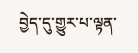བྱེད་དུ་གྱུར་པ་ལྟན་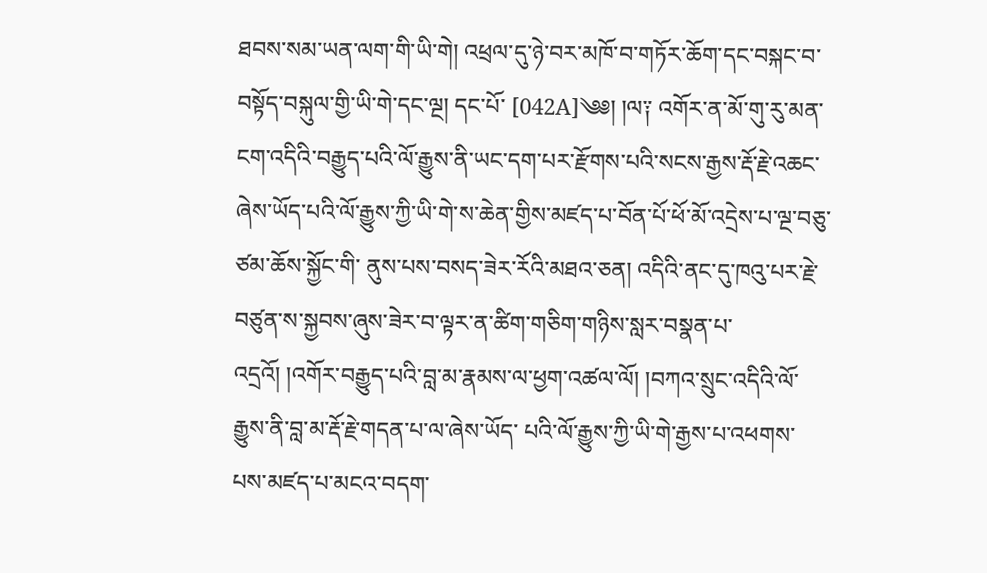ཐབས་སམ་ཡན་ལག་གི་ཡི་གེ། འཕྲལ་དུ་ཉེ་བར་མཁོ་བ་གཏོར་ཆོག་དང་བསྐང་བ་བསྟོད་བསྐུལ་གྱི་ཡི་གེ་དང་ལྔ། དང་པོ་ [042A]༄༅། །ལ༑ འགོར་ན་མོ་གུ་རུ་མན་ངག་འདིའི་བརྒྱུད་པའི་ལོ་རྒྱུས་ནི་ཡང་དག་པར་རྫོགས་པའི་སངས་རྒྱས་རྡོ་རྗེ་འཆང་ཞེས་ཡོད་པའི་ལོ་རྒྱུས་ཀྱི་ཡི་གེ་ས་ཆེན་གྱིས་མཛད་པ་བོན་པོ་ཕོ་མོ་འདྲེས་པ་ལྔ་བཅུ་ཙམ་ཆོས་སྐྱོང་གི་ ནུས་པས་བསད་ཟེར་རོའི་མཐའ་ཅན། འདིའི་ནང་དུ་ཁའུ་པར་རྗེ་བཙུན་ས་སྐྱབས་ཞུས་ཟེར་བ་ལྟར་ན་ཚིག་གཅིག་གཉིས་སླར་བསྣན་པ་འདྲའོ། །འགོར་བརྒྱུད་པའི་བླ་མ་རྣམས་ལ་ཕྱག་འཚལ་ལོ། །བཀའ་སྲུང་འདིའི་ལོ་རྒྱུས་ནི་བླ་མ་རྡོ་རྗེ་གདན་པ་ལ་ཞེས་ཡོད་ པའི་ལོ་རྒྱུས་ཀྱི་ཡི་གེ་རྒྱས་པ་འཕགས་པས་མཛད་པ་མངའ་བདག་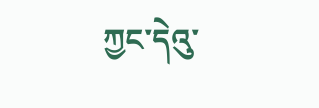ཀྱང་དེའུ་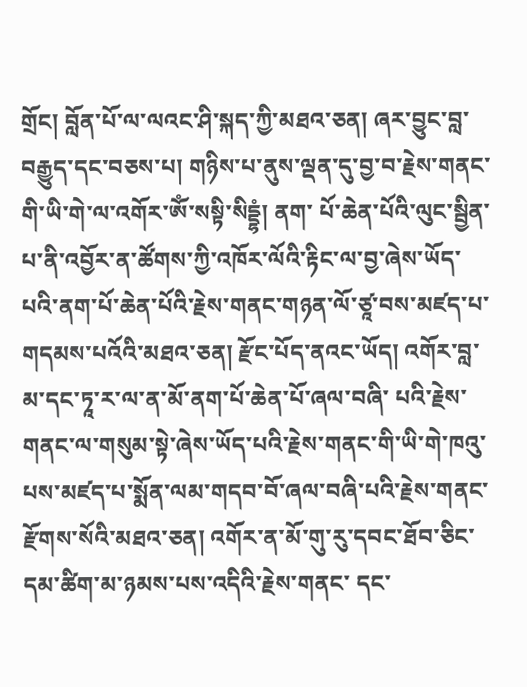གྲོང། བློན་པོ་ལ་ལའང་ཤི་སྐད་ཀྱི་མཐའ་ཅན། ཞར་བྱུང་བླ་བརྒྱུད་དང་བཅས་པ། གཉིས་པ་ནུས་ལྡན་དུ་བྱ་བ་རྗེས་གནང་གི་ཡི་གེ་ལ་འགོར་ཨོཾ་སསྟི་སིདྡྷཾ། ནག་ པོ་ཆེན་པོའི་ལུང་སྦྱིན་པ་ནི་འབྱོར་ན་ཚོགས་ཀྱི་འཁོར་ལོའི་རྟིང་ལ་བྱ་ཞེས་ཡོད་པའི་ནག་པོ་ཆེན་པོའི་རྗེས་གནང་གཉན་ལོ་ཙཱ་བས་མཛད་པ་གདམས་པའོའི་མཐའ་ཅན། རྫོང་པོད་ནའང་ཡོད། འགོར་བླ་མ་དང་ཏཱ་ར་ལ་ན་མོ་ནག་པོ་ཆེན་པོ་ཞལ་བཞི་ པའི་རྗེས་གནང་ལ་གསུམ་སྟེ་ཞེས་ཡོད་པའི་རྗེས་གནང་གི་ཡི་གེ་ཁའུ་པས་མཛད་པ་སྨོན་ལམ་གདབ་བོ་ཞལ་བཞི་པའི་རྗེས་གནང་རྫོགས་སོའི་མཐའ་ཅན། འགོར་ན་མོ་གུ་རུ་དབང་ཐོབ་ཅིང་དམ་ཚིག་མ་ཉམས་པས་འདིའི་རྗེས་གནང་ དང་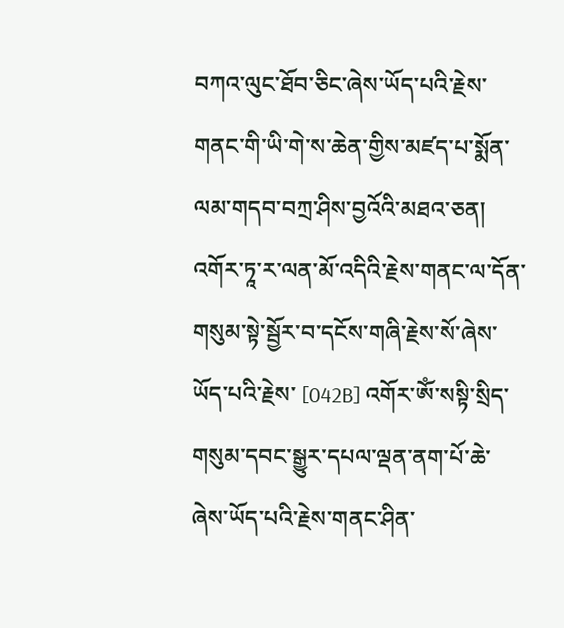བཀའ་ལུང་ཐོབ་ཅིང་ཞེས་ཡོད་པའི་རྗེས་གནང་གི་ཡི་གེ་ས་ཆེན་གྱིས་མཛད་པ་སྨོན་ལམ་གདབ་བཀྲ་ཤིས་བྱའོའི་མཐའ་ཅན། འགོར་ཏཱ་ར་ལན་མོ་འདིའི་རྗེས་གནང་ལ་དོན་གསུམ་སྟེ་སྦྱོར་བ་དངོས་གཞི་རྗེས་སོ་ཞེས་ཡོད་པའི་རྗེས་ [042B] འགོར་ཨོཾ་སསྟི་སྲིད་གསུམ་དབང་སྒྱུར་དཔལ་ལྡན་ནག་པོ་ཆེ་ཞེས་ཡོད་པའི་རྗེས་གནང་ཤིན་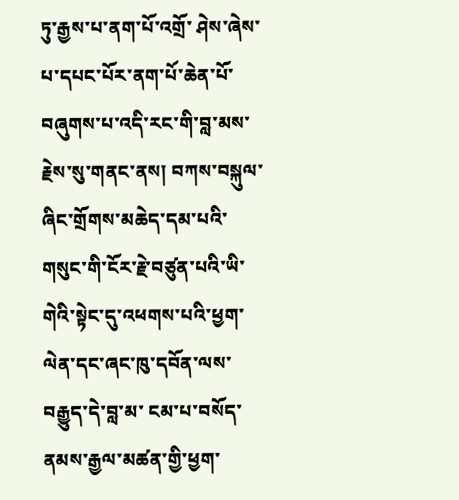ཏུ་རྒྱས་པ་ནག་པོ་འགྲོ་ ཤེས་ཞེས་པ་དཔང་པོར་ནག་པོ་ཆེན་པོ་བཞུགས་པ་འདི་རང་གི་བླ་མས་རྗེས་སུ་གནང་ནས། བཀས་བསྐུལ་ཞིང་གྲོགས་མཆེད་དམ་པའི་གསུང་གི་ངོར་རྗེ་བཙུན་པའི་ཡི་གེའི་སྟེང་དུ་འཕགས་པའི་ཕྱག་ལེན་དང་ཞང་ཁུ་དབོན་ལས་བརྒྱུད་དེ་བླ་མ་ ངམ་པ་བསོད་ནམས་རྒྱལ་མཚན་གྱི་ཕྱག་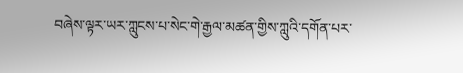བཞེས་ལྟར་ཡར་ཀླུངས་པ་སེང་གེ་རྒྱལ་མཚན་གྱིས་ཀླུའི་དགོན་པར་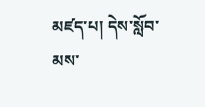མཛད་པ། དེས་སློབ་མས་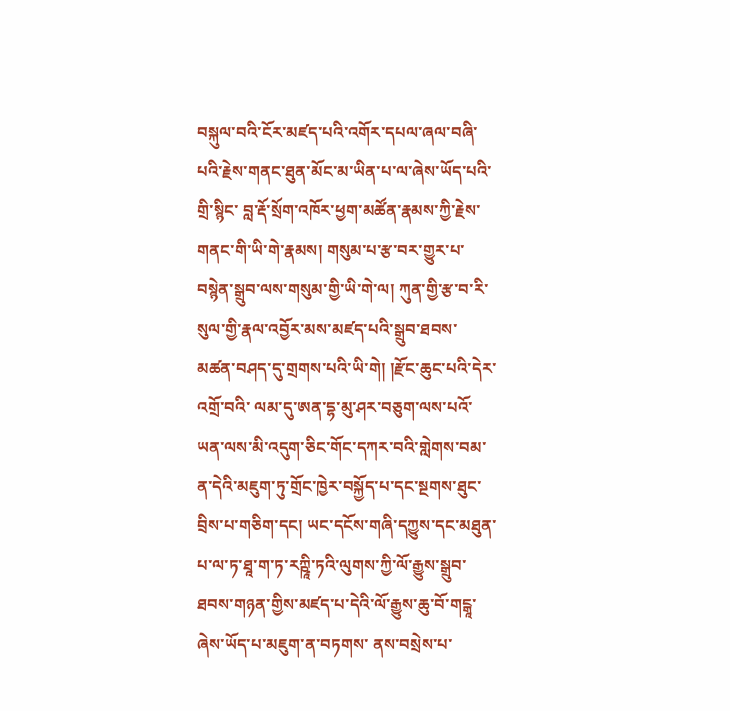བསྐུལ་བའི་ངོར་མཛད་པའི་འགོར་དཔལ་ཞལ་བཞི་པའི་རྗེས་གནང་ཐུན་མོང་མ་ཡིན་པ་ལ་ཞེས་ཡོད་པའི་གྲི་སྙིང་ བླ་རྡོ་སྲོག་འཁོར་ཕྱག་མཚོན་རྣམས་ཀྱི་རྗེས་གནང་གི་ཡི་གེ་རྣམས། གསུམ་པ་རྩ་བར་གྱུར་པ་བསྙེན་སྒྲུབ་ལས་གསུམ་གྱི་ཡི་གེ་ལ། ཀུན་གྱི་རྩ་བ་རི་སུལ་གྱི་རྣལ་འབྱོར་མས་མཛད་པའི་སྒྲུབ་ཐབས་མཚན་བཤད་དུ་གྲགས་པའི་ཡི་གེ། །རྫོང་ཆུང་པའི་དེར་འགྲོ་བའི་ ལམ་དུ་ཨན་དྷ་མུ་ཤར་བཅུག་ལས་པའོ་ཡན་ལས་མི་འདུག་ཅིང་གོང་དཀར་བའི་གླེགས་བམ་ན་དེའི་མཇུག་ཏུ་གྲོང་ཁྱེར་བསྐྱོད་པ་དང་སྔགས་ཐུང་བྲིས་པ་གཅིག་དང། ཡང་དངོས་གཞི་དཀྱུས་དང་མཐུན་པ་ལ་ཏ་ཐཱ་ག་ཏ་རཀྵཱི་ཏའི་ལུགས་ཀྱི་ལོ་རྒྱུས་སྒྲུབ་ཐབས་གཉན་གྱིས་མཛད་པ་དེའི་ལོ་རྒྱུས་ཆུ་བོ་གངྒཱ་ཞེས་ཡོད་པ་མཇུག་ན་བཏགས་ ནས་བསྲེས་པ་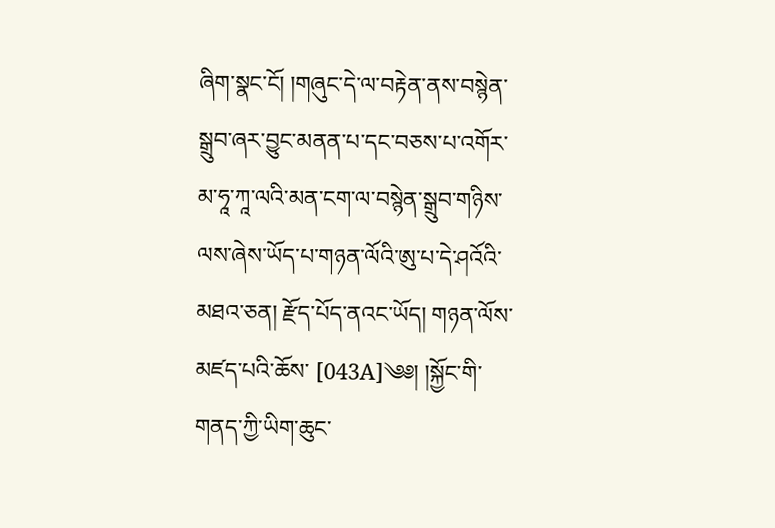ཞིག་སྣང་ངོ། །གཞུང་དེ་ལ་བརྟེན་ནས་བསྙེན་སྒྲུབ་ཞར་བྱུང་མནན་པ་དང་བཅས་པ་འགོར་མ་ཧཱ་ཀཱ་ལའི་མན་ངག་ལ་བསྙེན་སྒྲུབ་གཉིས་ལས་ཞེས་ཡོད་པ་གཉན་ལོའི་ཨུ་པ་དེ་ཤའོའི་མཐའ་ཅན། རྫོད་པོད་ནའང་ཡོད། གཉན་ལོས་མཛད་པའི་ཆོས་ [043A]༄༅། །སྐྱོང་གི་གནད་ཀྱི་ཡིག་ཆུང་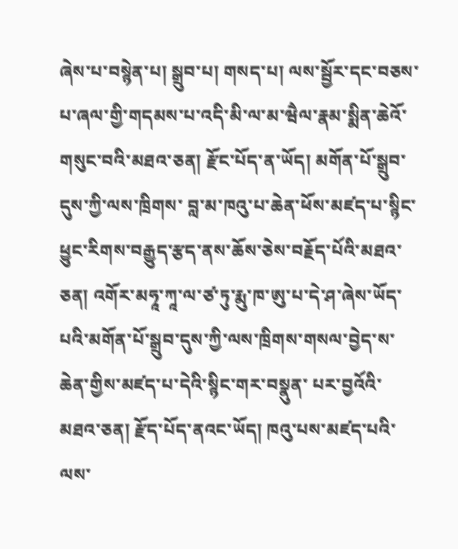ཞེས་པ་བསྙེན་པ། སྒྲུབ་པ། གསད་པ། ལས་སྦྱོར་དང་བཅས་པ་ཞལ་གྱི་གདམས་པ་འདི་མི་ལ་མ་ཝཻལ་རྣམ་སྨིན་ཆེའོ་གསུང་བའི་མཐའ་ཅན། རྫོང་པོད་ན་ཡོད། མགོན་པོ་སྒྲུབ་དུས་ཀྱི་ལས་ཁྲིགས་ བླ་མ་ཁའུ་པ་ཆེན་ཕོས་མཛད་པ་སྙིང་ཕྱུང་རིགས་བརྒྱུད་རྩད་ནས་ཆོས་ཅེས་བརྗོད་པོའི་མཐའ་ཅན། འགོར་མཧཱ་ཀཱ་ལ་ཙ་ཏུ་རྨུ་ཁ་ཨུ་པ་དེ་ཤ་ཞེས་ཡོད་པའི་མགོན་པོ་སྒྲུབ་དུས་ཀྱི་ལས་ཁྲིགས་གསལ་བྱེད་ས་ཆེན་གྱིས་མཛད་པ་དེའི་སྙིང་གར་བསྣུན་ པར་བྱའོའི་མཐའ་ཅན། རྫོད་པོད་ནའང་ཡོད། ཁའུ་པས་མཛད་པའི་ལས་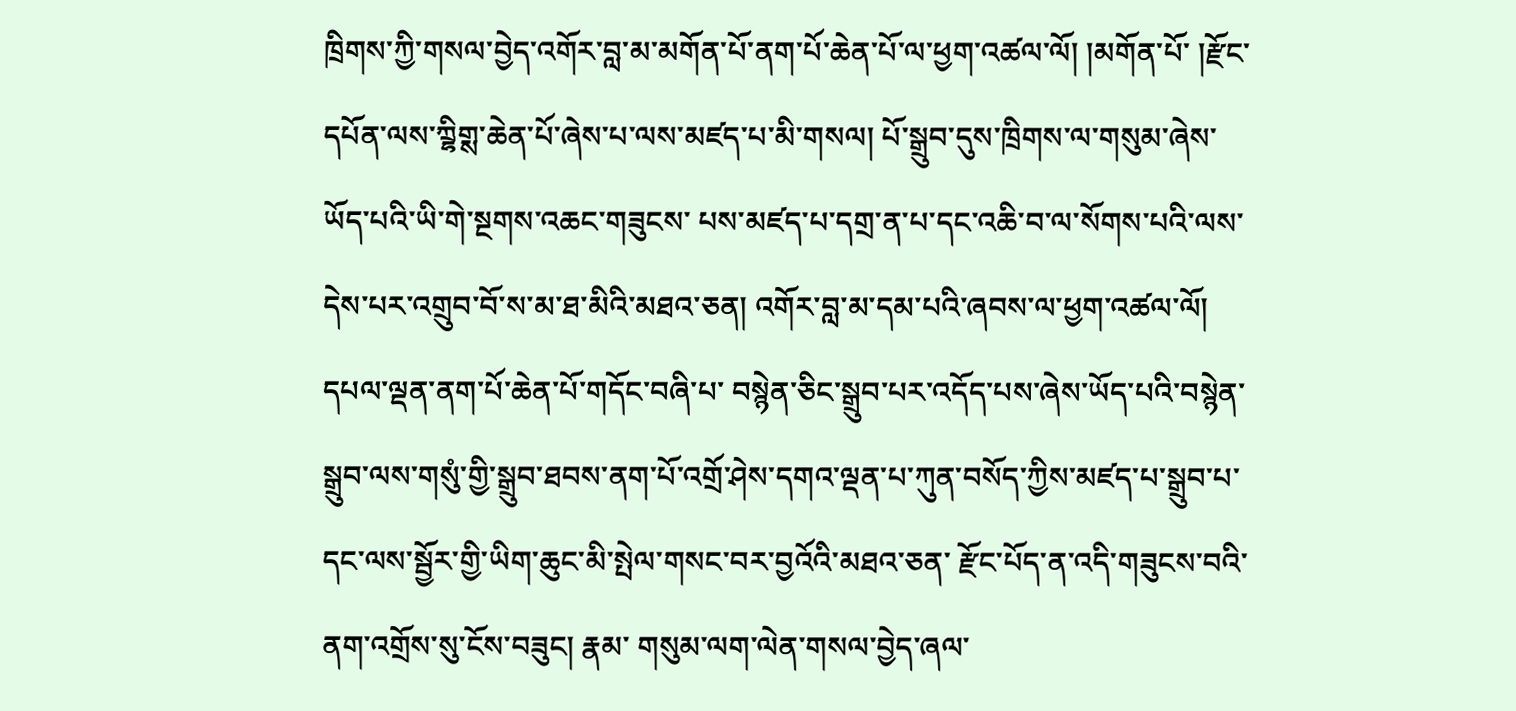ཁྲིགས་ཀྱི་གསལ་བྱེད་འགོར་བླ་མ་མགོན་པོ་ནག་པོ་ཆེན་པོ་ལ་ཕྱག་འཚལ་ལོ། །མགོན་པོ་ །རྫོང་དཔོན་ལས་ཀྲྷིགྶ་ཆེན་པོ་ཞེས་པ་ལས་མཛད་པ་མི་གསལ། པོ་སྒྲུབ་དུས་ཁྲིགས་ལ་གསུམ་ཞེས་ཡོད་པའི་ཡི་གེ་སྔགས་འཆང་གཟུངས་ པས་མཛད་པ་དགྲ་ན་པ་དང་འཆི་བ་ལ་སོགས་པའི་ལས་དེས་པར་འགྲུབ་བོ་ས་མ་ཐ་མིའི་མཐའ་ཅན། འགོར་བླ་མ་དམ་པའི་ཞབས་ལ་ཕྱག་འཚལ་ལོ། དཔལ་ལྡན་ནག་པོ་ཆེན་པོ་གདོང་བཞི་པ་ བསྙེན་ཅིང་སྒྲུབ་པར་འདོད་པས་ཞེས་ཡོད་པའི་བསྙེན་སྒྲུབ་ལས་གསུཾ་གྱི་སྒྲུབ་ཐབས་ནག་པོ་འགྲོ་ཤེས་དགའ་ལྡན་པ་ཀུན་བསོད་ཀྱིས་མཛད་པ་སྒྲུབ་པ་དང་ལས་སྦྱོར་གྱི་ཡིག་ཆུང་མི་སྤེལ་གསང་བར་བྱའོའི་མཐའ་ཅན་ རྫོང་པོད་ན་འདི་གཟུངས་བའི་ནག་འགྲོས་སུ་ངོས་བཟུང། རྣམ་ གསུམ་ལག་ལེན་གསལ་བྱེད་ཞལ་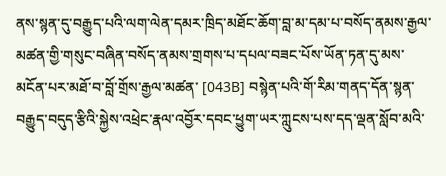ནས་སྙན་དུ་བརྒྱུད་པའི་ལག་ལེན་དམར་ཁྲིད་མཐོང་ཆོག་བླ་མ་དམ་པ་བསོད་ནམས་རྒྱལ་མཚན་གྱི་གསུང་བཞིན་བསོད་ནམས་གྲགས་པ་དཔལ་བཟང་པོས་ཡོན་ཏན་དུ་མས་མངོན་པར་མཐོ་བ་བློ་གྲོས་རྒྱལ་མཚན་ [043B] བསྙེན་པའི་གོ་རིམ་གནད་དོན་སྙན་བརྒྱུད་བདུད་རྩིའི་སྐྱེས་འཕྲེང་རྣལ་འབྱོར་དབང་ཕྱུག་ཡར་ཀླུངས་པས་དད་ལྡན་སློབ་མའི་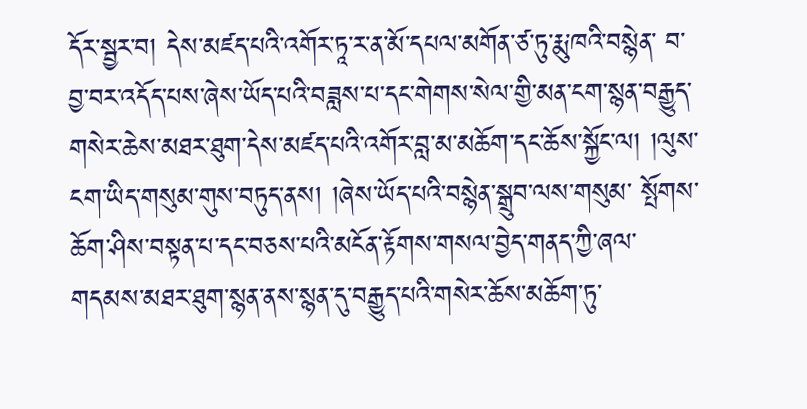དོར་སྦྱར་བ། དེས་མཛད་པའི་འགོར་ཏཱ་ར་ན་མོ་དཔལ་མགོན་ཙ་ཏུ་རྨུ་ཁའི་བསྙེན་ བ་བྱ་བར་འདོད་པས་ཞེས་ཡོད་པའི་བཟླས་པ་དང་གེགས་སེལ་གྱི་མན་ངག་སྙན་བརྒྱུད་གསེར་ཆེས་མཐར་ཐུག་དེས་མཛད་པའི་འགོར་བླ་མ་མཆོག་དང་ཆོས་སྐྱོང་ལ། །ལུས་ངག་ཡིད་གསུམ་གུས་བཏུད་ནས། །ཞེས་ཡོད་པའི་བསྙེན་སྒྲུབ་ལས་གསུམ་ སྤོགས་ཆོག་ཤིས་བསྟན་པ་དང་བཅས་པའི་མངོན་རྟོགས་གསལ་བྱེད་གནད་ཀྱི་ཞལ་གདམས་མཐར་ཐུག་སྙན་ནས་སྙན་དུ་བརྒྱུད་པའི་གསེར་ཆོས་མཆོག་ཏུ་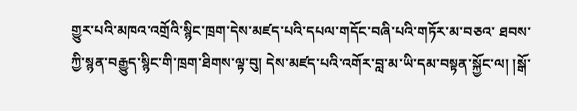གྱུར་པའི་མཁའ་འགྲོའི་སྙིང་ཁྲག་དེས་མཛད་པའི་དཔལ་གདོང་བཞི་པའི་གཏོར་མ་བཅའ་ ཐབས་ཀྱི་སྙན་བརྒྱུད་སྙིང་གི་ཁྲག་ཐིགས་ལྟ་བུ། དེས་མཛད་པའི་འགོར་བླ་མ་ཡི་དམ་བསྟན་སྐྱོང་ལ། །སྒོ་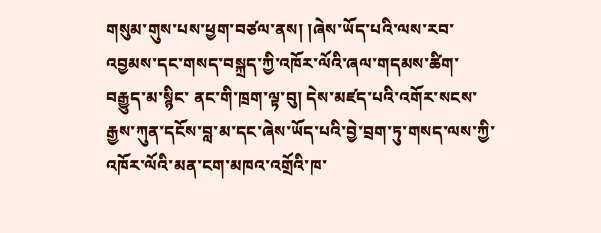གསུམ་གུས་པས་ཕྱག་བཙལ་ནས། །ཞེས་ཡོད་པའི་ལས་རབ་འབྱམས་དང་གསད་བསྐྲད་ཀྱི་འཁོར་ལོའི་ཞལ་གདམས་ཚིག་བརྒྱུད་མ་སྙིང་ ནང་གི་ཁྲག་ལྟ་བུ། དེས་མཛད་པའི་འགོར་སངས་རྒྱས་ཀུན་དངོས་བླ་མ་དང་ཞེས་ཡོད་པའི་བྱེ་བྲག་ཏུ་གསད་ལས་ཀྱི་འཁོར་ལོའི་མན་ངག་མཁའ་འགྲོའི་ཁ་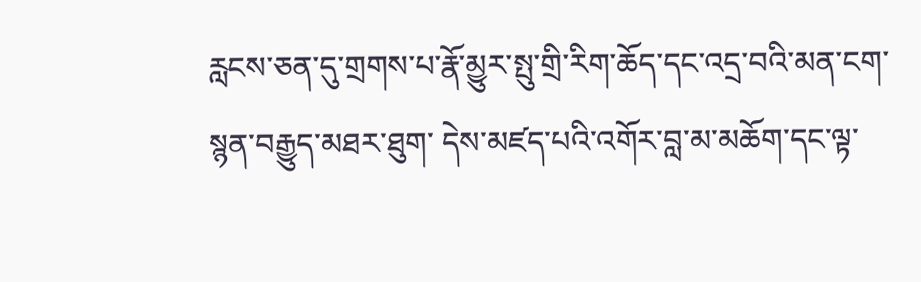རླངས་ཅན་དུ་གྲགས་པ་རྣོ་མྱུར་སྤུ་གྲི་རིག་ཆོད་དང་འདྲ་བའི་མན་ངག་སྙན་བརྒྱུད་མཐར་ཐུག་ དེས་མཛད་པའི་འགོར་བླ་མ་མཆོག་དང་ལྟ་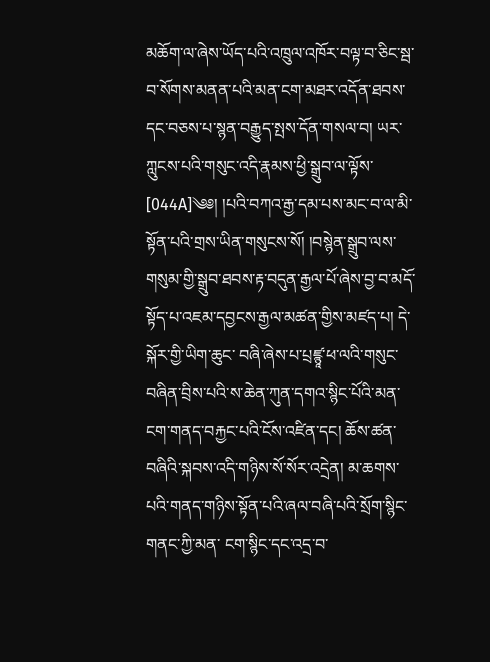མཆོག་ལ་ཞེས་ཡོད་པའི་འཁྲུལ་འཁོར་བལྟ་བ་ཅིང་སྦ་བ་སོགས་མནན་པའི་མན་ངག་མཐར་འདོན་ཐབས་དང་བཅས་པ་སྙན་བརྒྱུད་སྤས་དོན་གསལ་བ། ཡར་ཀླུངས་པའི་གསུང་འདི་རྣམས་ཕྱི་སྒྲུབ་ལ་ལྟོས་ [044A]༄༅། །པའི་བཀའ་རྒྱ་དམ་པས་མང་བ་ལ་མི་སྟོན་པའི་གྲས་ཡིན་གསུངས་སོ། །བསྙེན་སྒྲུབ་ལས་གསུམ་གྱི་སྒྲུབ་ཐབས་རྟ་བདུན་རྒྱལ་པོ་ཞེས་བྱ་བ་མདོ་སྟོད་པ་འཇམ་དབྱངས་རྒྱལ་མཚན་གྱིས་མཛད་པ། དེ་སྐོར་གྱི་ཡིག་ཆུང་ བཞི་ཞེས་པ་པྲཛྙཱ་ཕ་ལའི་གསུང་བཞིན་བྲིས་པའི་ས་ཆེན་ཀུན་དགའ་སྙིང་པོའི་མན་ངག་གནད་བརྐྱང་པའི་ངོས་འཛིན་དང། ཆོས་ཚན་བཞིའི་སྐབས་འདི་གཉིས་སོ་སོར་འདྲེན། མ་ཆགས་པའི་གནད་གཉིས་སྟོན་པའི་ཞལ་བཞི་པའི་སྲོག་སྙིང་གནང་ཀྱི་མན་ ངག་སྙིང་དང་འདྲ་བ་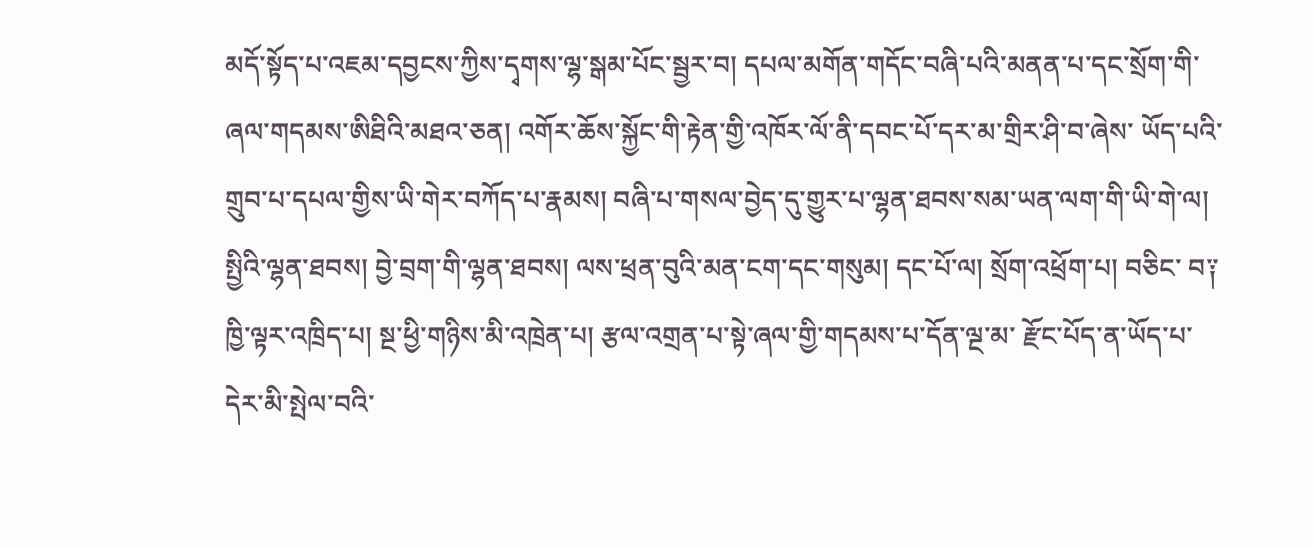མདོ་སྟོད་པ་འཇམ་དབྱངས་ཀྱིས་དྭགས་ལྷ་སྒམ་པོང་སྦྱར་བ། དཔལ་མགོན་གདོང་བཞི་པའི་མནན་པ་དང་སྲོག་གི་ཞལ་གདམས་ཨིཐིའི་མཐའ་ཅན། འགོར་ཆོས་སྐྱོང་གི་རྟེན་གྱི་འཁོར་ལོ་ནི་དབང་པོ་དར་མ་གྲིར་ཤི་བ་ཞེས་ ཡོད་པའི་གྲུབ་པ་དཔལ་གྱིས་ཡི་གེར་བཀོད་པ་རྣམས། བཞི་པ་གསལ་བྱེད་དུ་གྱུར་པ་ལྷན་ཐབས་སམ་ཡན་ལག་གི་ཡི་གེ་ལ། སྤྱིའི་ལྷན་ཐབས། བྱེ་བྲག་གི་ལྷན་ཐབས། ལས་ཕྲན་བུའི་མན་ངག་དང་གསུམ། དང་པོ་ལ། སྲོག་འཕྲོག་པ། བཅིང་ བ༑ ཁྱི་ལྟར་འཁྲིད་པ། སྔ་ཕྱི་གཉིས་མི་འཁྲེན་པ། རྩལ་འགྲན་པ་སྟེ་ཞལ་གྱི་གདམས་པ་དོན་ལྔ་མ་ རྫོང་པོད་ན་ཡོད་པ་དེར་མི་སྤེལ་བའི་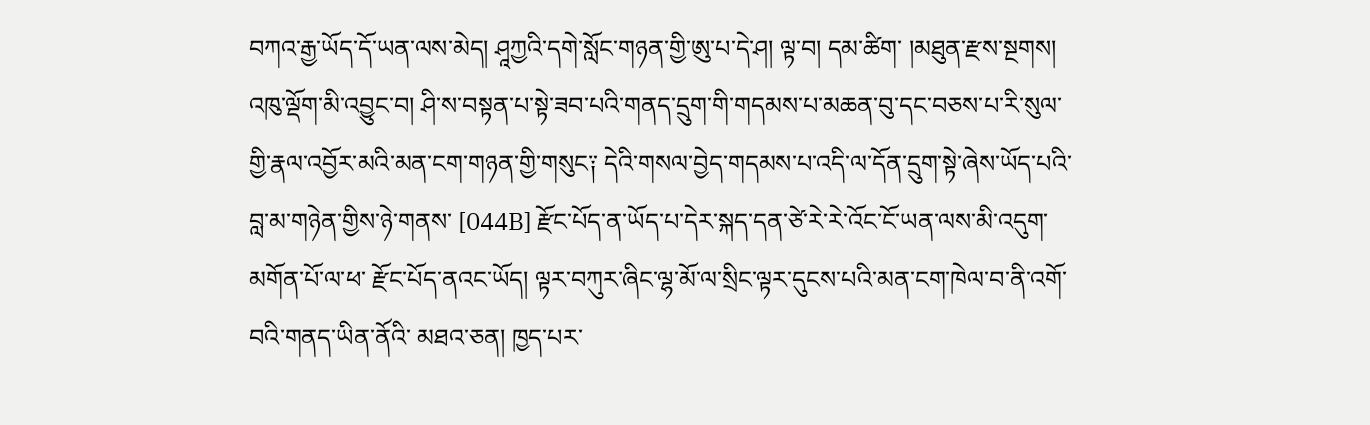བཀའ་རྒྱ་ཡོད་དོ་ཡན་ལས་མེད། ཤཱཀྱའི་དགེ་སློང་གཉན་གྱི་ཨུ་པ་དེ་ཤ། ལྟ་བ། དམ་ཚིག་ །མཐུན་རྫས་སྔགས། འཁུ་ལྡོག་མི་འབྱུང་བ། ཤི་ས་བསྟན་པ་སྟེ་ཟབ་པའི་གནད་དྲུག་གི་གདམས་པ་མཆན་བུ་དང་བཅས་པ་རི་སུལ་གྱི་རྣལ་འབྱོར་མའི་མན་ངག་གཉན་གྱི་གསུང༑ དེའི་གསལ་བྱེད་གདམས་པ་འདི་ལ་དོན་དྲུག་སྟེ་ཞེས་ཡོད་པའི་བླ་མ་གཉེན་གྱིས་ཉེ་གནས་ [044B] རྫོང་པོད་ན་ཡོད་པ་དེར་སྐད་དན་ཙེ་རེ་རེ་འོང་ངོ་ཡན་ལས་མི་འདུག་ མགོན་པོ་ལ་ཕ་ རྫོང་པོད་ནའང་ཡོད། ལྟར་བཀུར་ཞིང་ལྷ་མོ་ལ་སྲིང་ལྟར་དུངས་པའི་མན་ངག་ཁེལ་བ་ནི་འགོ་བའི་གནད་ཡིན་ནོའི་ མཐའ་ཅན། ཁྱད་པར་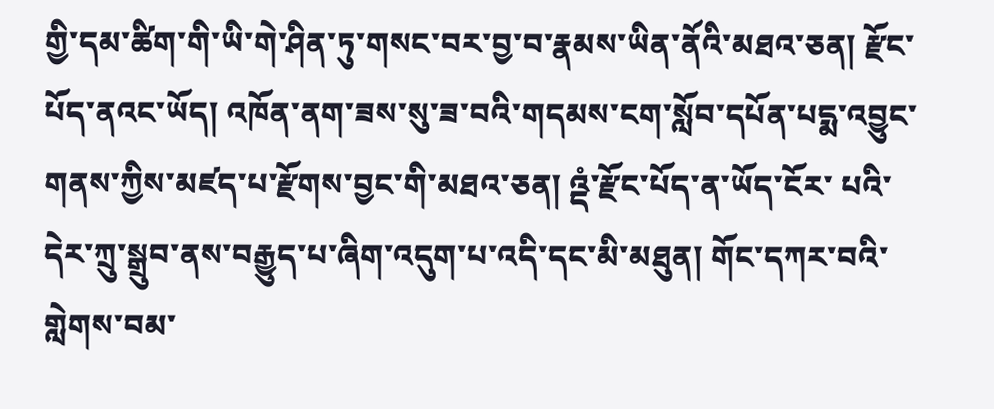གྱི་དམ་ཚིག་གི་ཡི་གེ་ཤིན་ཏུ་གསང་བར་བྱ་བ་རྣམས་ཡིན་ནོའི་མཐའ་ཅན། རྫོང་པོད་ནའང་ཡོད། འཁོན་ནག་ཟས་སུ་ཟ་བའི་གདམས་ངག་སློབ་དཔོན་པདྨ་འབྱུང་གནས་ཀྱིས་མཛད་པ་རྫོགས་བྱང་གི་མཐའ་ཅན། འྡཾ་རྫོང་པོད་ན་ཡོད་ངོར་ པའི་དེར་ཀྲུ་སྒྲུབ་ནས་བརྒྱུད་པ་ཞིག་འདུག་པ་འདི་དང་མི་མཐུན། གོང་དཀར་བའི་གླེགས་བམ་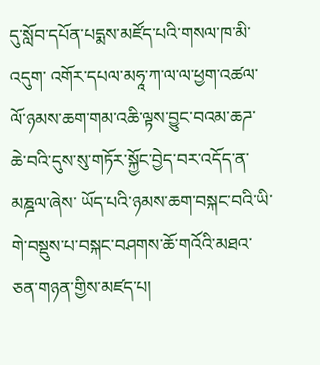དུ་སློབ་དཔོན་པདྨས་མཛོད་པའི་གསལ་ཁ་མི་འདུག་ འགོར་དཔལ་མཧཱ་ཀ་ལ་ལ་ཕྱག་འཚལ་ལོ་ཉམས་ཆག་གམ་འཆི་ལྟས་བྱུང་བའམ་ཆཌ་ཆེ་བའི་དུས་སུ་གཏོར་སྐྱོང་བྱེད་བར་འདོད་ན་མཎྜལ་ཞེས་ ཡོད་པའི་ཉམས་ཆག་བསྐང་བའི་ཡི་གེ་བསྡུས་པ་བསྐང་བཤགས་ཆོ་གའོའི་མཐའ་ཅན་གཉན་གྱིས་མཛད་པ།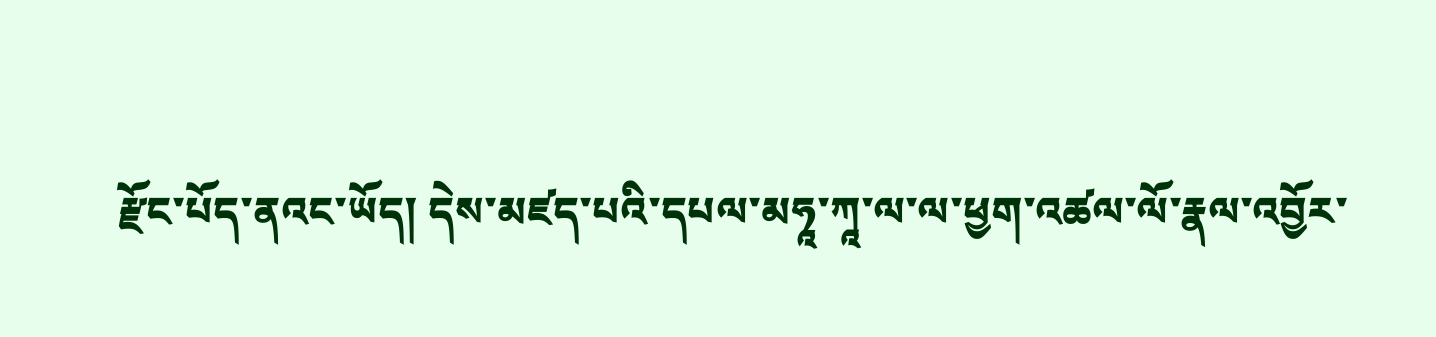རྫོང་པོད་ནའང་ཡོད། དེས་མཛད་པའི་དཔལ་མཧཱ་ཀཱ་ལ་ལ་ཕྱག་འཚལ་ལོ་རྣལ་འབྱོར་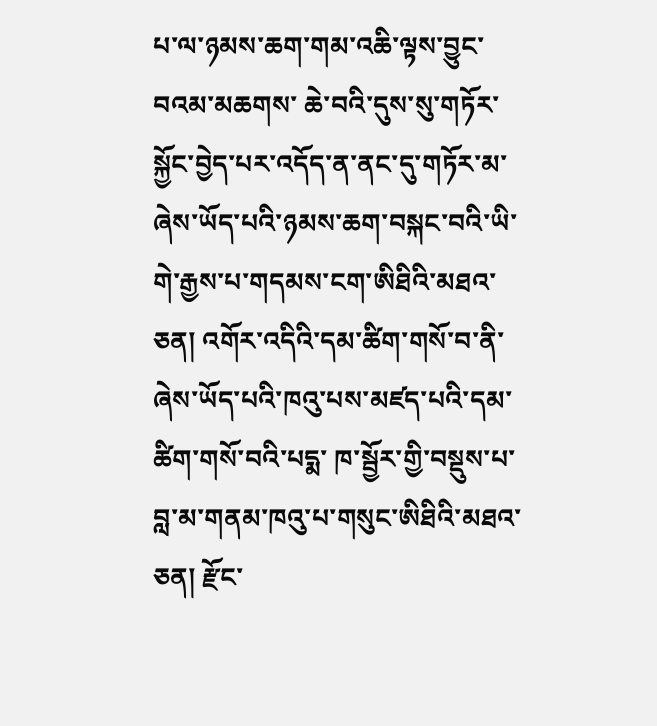པ་ལ་ཉམས་ཆག་གམ་འཆི་ལྟས་བྱུང་བའམ་མཆགས་ ཆེ་བའི་དུས་སུ་གཏོར་སྐྱོང་བྱེད་པར་འདོད་ན་ནང་དུ་གཏོར་མ་ཞེས་ཡོད་པའི་ཉམས་ཆག་བསྐང་བའི་ཡི་གེ་རྒྱས་པ་གདམས་ངག་ཨིཐིའི་མཐའ་ཅན། འགོར་འདིའི་དམ་ཚིག་གསོ་བ་ནི་ཞེས་ཡོད་པའི་ཁའུ་པས་མཛད་པའི་དམ་ཚིག་གསོ་བའི་པདྨ་ ཁ་སྦྱོར་གྱི་བསྡུས་པ་བླ་མ་གནམ་ཁའུ་པ་གསུང་ཨིཐིའི་མཐའ་ཅན། རྫོང་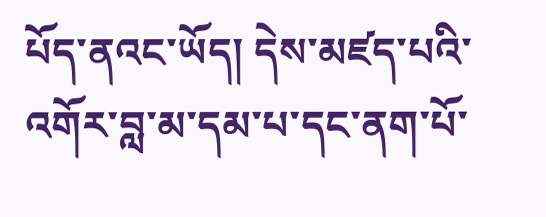པོད་ནའང་ཡོད། དེས་མཛད་པའི་འགོར་བླ་མ་དམ་པ་དང་ནག་པོ་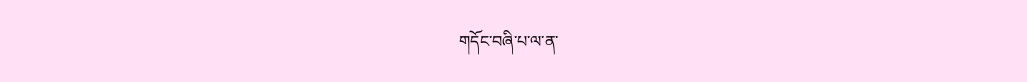གདོང་བཞི་པ་ལ་ན་